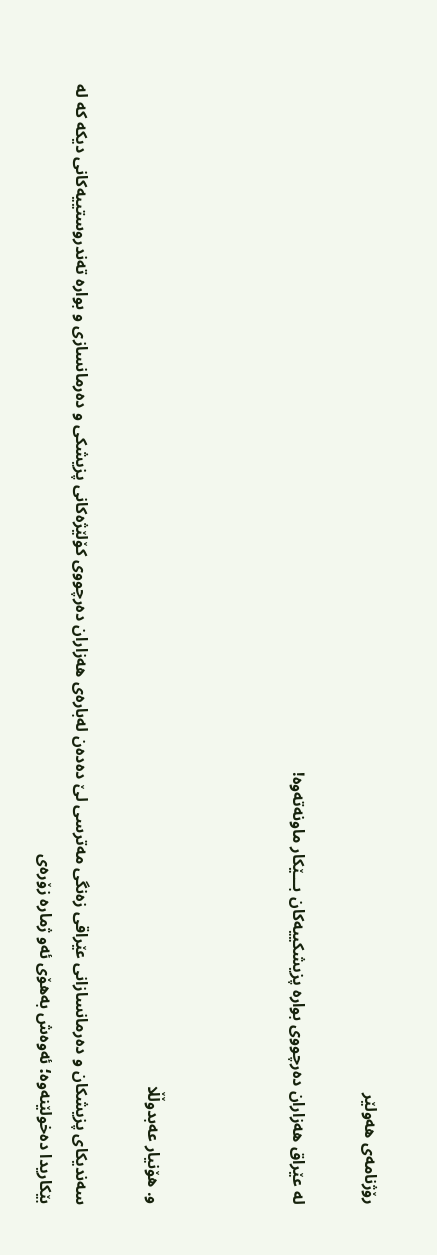رۆژنامەی ھەولێر

لە عێراق هەزاران دەرچووی بوارە پزیشکییەکان بـــێکار ماونەتەوە!



و. هۆنیار عەبدوڵڵا

سەندیکای پزیشکان و دەرمانسازانی عێراقی زەنگی مەترسی لێ دەدەن لەبارەی هەزاران دەرچووی کۆلێژەکانی پزیشکی و دەرمانسازی و بوارە تەندروستییەکانی دیکە کە لە بێکاریدا دەخولێنەوە؛ ئەوەش بەھۆی ئەو ژمارە زۆرەی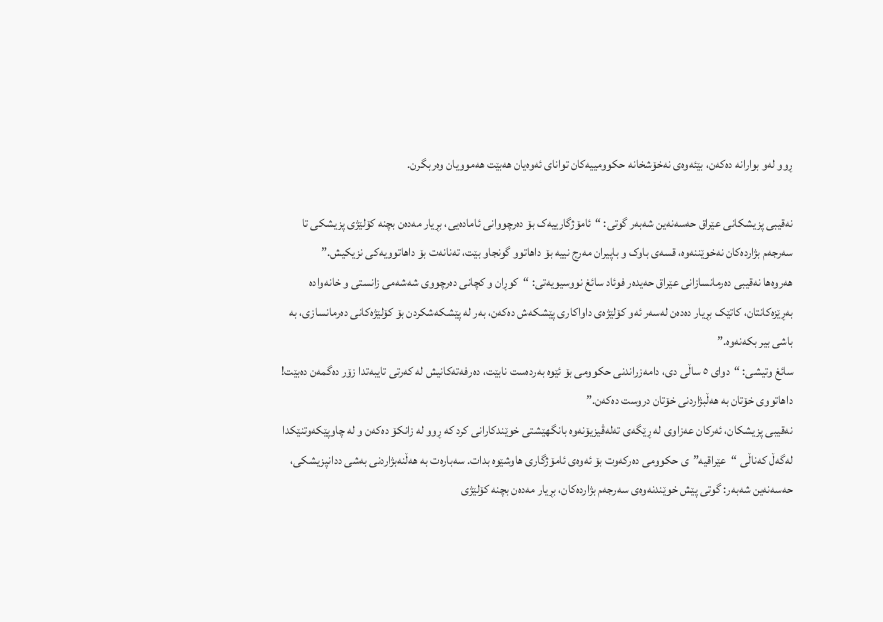ڕوو لەو بوارانە دەکەن، بێئەوەی نەخۆشخانە حکوومییەکان توانای ئەوەیان ھەبێت ھەموویان وەربگرن.

نەقیبی پزیشکانی عێراق حەسەنەین شەبەر گوتی: “ئامۆژگارییەک بۆ دەرچووانی ئامادەیی، بڕیار مەدەن بچنە کۆلێژی پزیشکی تا سەرجەم بژاردەکان نەخوێننەوە، قسەی باوک و باپیران مەرج نییە بۆ داھاتوو گونجاو بێت، تەنانەت بۆ داھاتوویەکی نزیکیش.”
ھەروەھا نەقیبی دەرمانسازانی عێراق حەیدەر فوئاد سائغ نووسیویەتی: “کوڕان و کچانی دەرچووی شەشەمی زانستی و خانەوادە بەڕێزەکانتان، کاتێک بڕیار دەدەن لەسەر ئەو کۆلێژەی داواکاری پێشکەش دەکەن، بەر لە پێشکەشکردن بۆ کۆلێژەکانی دەرمانسازی، بە باشی بیر بکەنەوە.”
سائغ وتیشی: “دوای ٥ ساڵی دی، دامەزراندنی حکوومی بۆ ئێوە بەردەست نابێت، دەرفەتەکانیش لە کەرتی تایبەتدا زۆر دەگمەن دەبێت! داھاتووی خۆتان بە ھەڵبژاردنی خۆتان دروست دەکەن.”
نەقیبی پزیشکان، ئەرکان عەزاوی لە ڕێگەی تەلەڤیزیۆنەوە بانگهێشتی خوێندکارانی کرد کە ڕوو لە زانکۆ دەکەن و لە چاوپێکەوتنێکدا لەگەڵ کەناڵی “عێراقیە”ی حکوومی دەرکەوت بۆ ئەوەی ئامۆژگاری ھاوشێوە بدات. سەبارەت بە ھەڵنەبژاردنی بەشی ددانپزیشکی، حەسەنەین شەبەر: گوتی پێش خوێندنەوەی سەرجەم بژاردەکان، بڕیار مەدەن بچنە کۆلێژی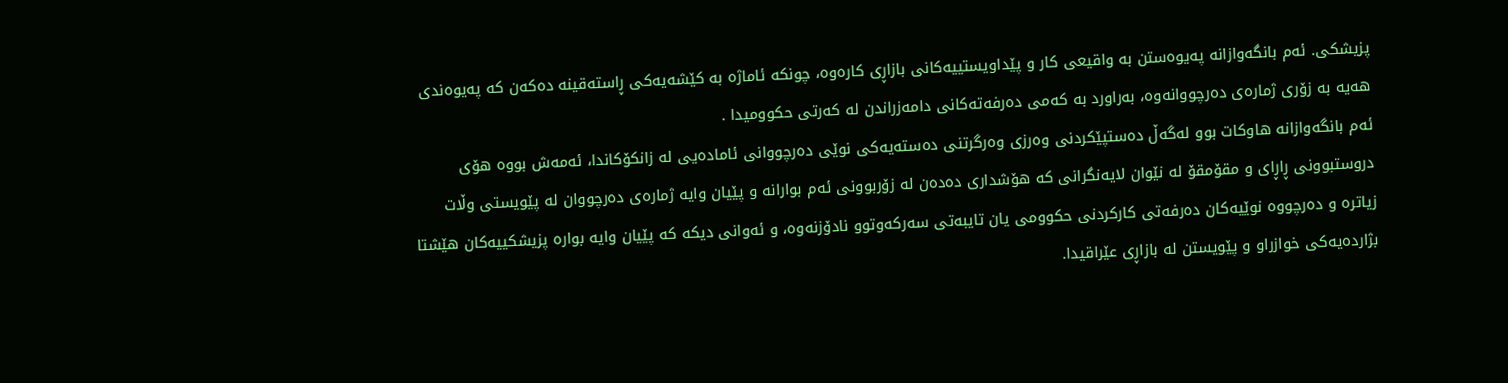پزیشکی. ئەم بانگەوازانە پەیوەستن بە واقیعی کار و پێداویستییەکانی بازاڕی کارەوە، چونکە ئاماژە بە کێشەیەکی ڕاستەقینە دەکەن کە پەیوەندی ھەیە بە زۆری ژمارەی دەرچووانەوە، بەراورد بە کەمی دەرفەتەکانی دامەزراندن لە کەرتی حکوومیدا .
ئەم بانگەوازانە ھاوکات بوو لەگەڵ دەستپێکردنی وەرزی وەرگرتنی دەستەیەکی نوێی دەرچووانی ئامادەیی لە زانکۆکاندا، ئەمەش بووە ھۆی دروستبوونی ڕاڕای و مقۆمقۆ لە نێوان لایەنگرانی کە ھۆشداری دەدەن لە زۆربوونی ئەم بوارانە و پێیان وایە ژمارەی دەرچووان لە پێویستی وڵات زیاترە و دەرچووە نوێیەکان دەرفەتی کارکردنی حکوومی یان تایبەتی سەرکەوتوو نادۆزنەوە، و ئەوانی دیکە کە پێیان وایە بوارە پزیشکییەکان ھێشتا بژاردەیەکی خوازراو و پێویستن لە بازاڕی عێراقیدا.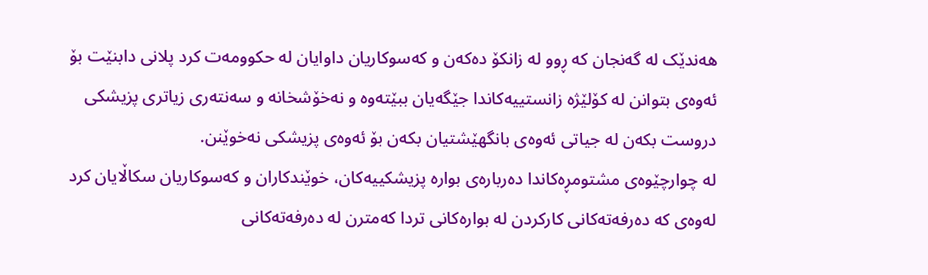ھەندێک لە گەنجان کە ڕوو لە زانکۆ دەکەن و کەسوکاریان داوایان لە حکوومەت کرد پلانی دابنێت بۆ ئەوەی بتوانن لە کۆلێژە زانستییەکاندا جێگەیان ببێتەوە و نەخۆشخانە و سەنتەری زیاتری پزیشکی دروست بکەن لە جیاتی ئەوەی بانگهێشتیان بکەن بۆ ئەوەی پزیشکی نەخوێنن.
لە چوارچێوەی مشتومڕەکاندا دەربارەی بوارە پزیشکییەکان، خوێندکاران و کەسوکاریان سکاڵایان کرد لەوەی کە دەرفەتەکانی کارکردن لە بوارەکانی تردا کەمترن لە دەرفەتەکانی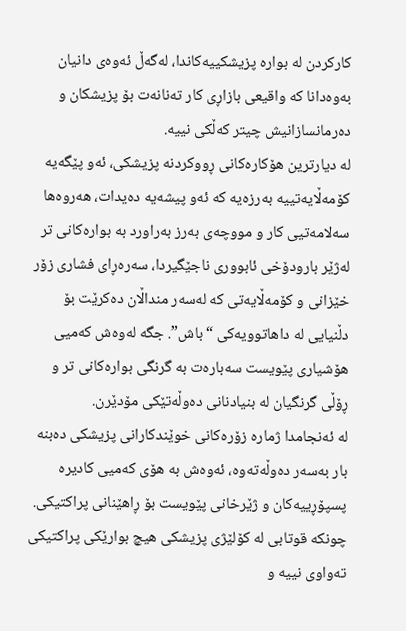کارکردن لە بوارە پزیشکییەکاندا، لەگەڵ ئەوەی دانیان بەوەدانا کە واقیعی بازاڕی کار تەنانەت بۆ پزیشکان و دەرمانسازانیش چیتر کەڵکی نییە.
لە دیارترین ھۆکارەکانی ڕووکردنە پزیشکی، ئەو پێگەیە کۆمەڵایەتییە بەرزەیە کە ئەو پیشەیە دەیدات، ھەروەھا سەلامەتیی کار و مووچەی بەرز بەراورد بە بوارەکانی تر لەژێر بارودۆخی ئابووری ناجێگیردا، سەرەڕای فشاری زۆر خێزانی و کۆمەڵایەتی کە لەسەر منداڵان دەکرێت بۆ دڵنیایی لە داھاتوویەکی “باش”. جگە لەوەش کەمیی ھۆشیاری پێویست سەبارەت بە گرنگی بوارەکانی تر و ڕۆڵی گرنگیان لە بنیادنانی دەوڵەتێکی مۆدێرن.
لە ئەنجامدا ژمارە زۆرەکانی خوێندکارانی پزیشکی دەبنە بار بەسەر دەوڵەتەوە، ئەوەش بە ھۆی کەمیی کادیرە پسپۆڕییەکان و ژێرخانی پێویست بۆ ڕاھێنانی پراکتیکی. چونکە قوتابی لە کۆلێژی پزیشکی ھیچ بوارێکی پراکتیکی تەواوی نییە و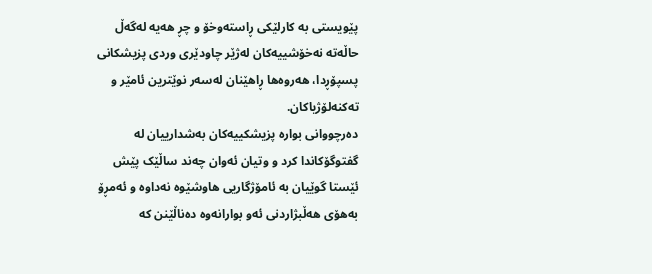پێویستی بە کارلێکی ڕاستەوخۆ و چڕ ھەیە لەگەڵ حاڵەتە نەخۆشییەکان لەژێر چاودێری وردی پزیشکانی پسپۆڕدا، ھەروەھا ڕاھێنان لەسەر نوێترین ئامێر و تەکنەلۆژیاکان.
دەرچووانی بوارە پزیشکییەکان بەشدارییان لە گفتوگۆکاندا کرد و وتیان ئەوان چەند ساڵێک پێش ئێستا گوێیان بە ئامۆژگاریی ھاوشێوە نەداوە و ئەمڕۆ بەھۆی ھەڵبژاردنی ئەو بوارانەوە دەناڵێنن کە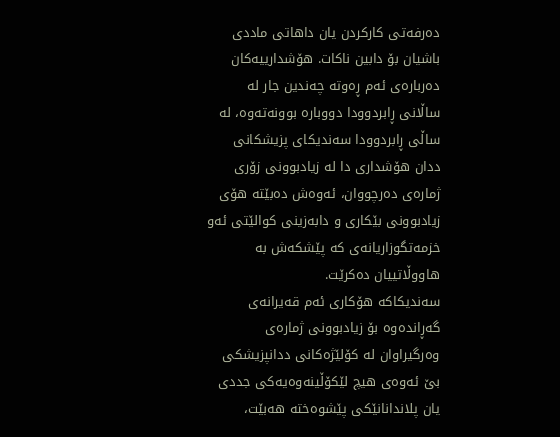دەرفەتی کارکردن یان داھاتی ماددی باشیان بۆ دابین ناکات. ھۆشدارییەکان دەربارەی ئەم ڕەوتە چەندین جار لە ساڵانی ڕابردوودا دووبارە بوونەتەوە، لە ساڵی ڕابردوودا سەندیکای پزیشکانی ددان ھۆشداری دا لە زیادبوونی زۆری ژمارەی دەرچووان، ئەوەش دەبێتە ھۆی زیادبوونی بێکاری و دابەزینی کوالێتی ئەو خزمەتگوزاریانەی کە پێشکەش بە ھاووڵاتییان دەکرێت.
سەندیکاکە ھۆکاری ئەم قەیرانەی گەڕاندەوە بۆ زیادبوونی ژمارەی وەرگیراوان لە کۆلێژەکانی ددانپزیشکی بێ ئەوەی ھیچ لێکۆڵینەوەیەکی جددی یان پلاندانانێکی پێشوەختە ھەبێت،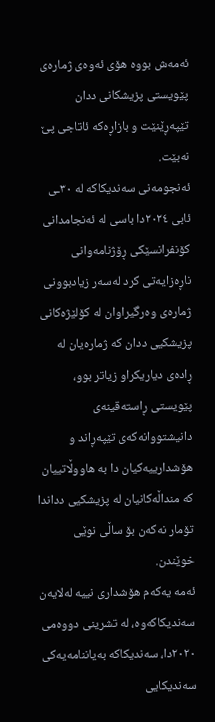ئەمەش بووە ھۆی ئەوەی ژمارەی پێویستی پزیشکانی ددان تێپەڕێنێت و بازاڕەکە ئاتاجی پێ نەبێت.
ئەنجومەنی سەندیکاکە لە ٣٠ـی ئابی ٢٠٢٤دا باسی لە ئەنجامدانی کۆنفرانسێکی ڕۆژنامەوانی ناڕەزایەتی کرد لەسەر زیادبوونی ژمارەی وەرگیراوان لە کۆلێژەکانی پزیشکیی ددان کە ژمارەیان لە ڕادەی دیاریکراو زیاتر بوو، پێویستی ڕاستەقینەی دانیشتووانەکەی تێپەڕاند و ھۆشدارییەکیان دا بە ھاووڵاتییان کە منداڵەکانیان لە پزیشکیی دداندا تۆمار نەکەن بۆ ساڵی نوێی خوێندن.
ئەمە یەکەم ھۆشداری نییە لەلایەن سەندیکاکەوە، لە تشرینی دووەمی ٢٠٢٠دا، سەندیکاکە بەیاننامەیەکی سەندیکایی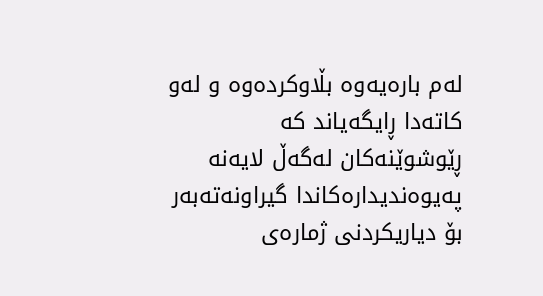لەم بارەیەوە بڵاوکردەوە و لەو کاتەدا ڕایگەیاند کە ڕێوشوێنەکان لەگەڵ لایەنە پەیوەندیدارەکاندا گیراونەتەبەر بۆ دیاریکردنی ژمارەی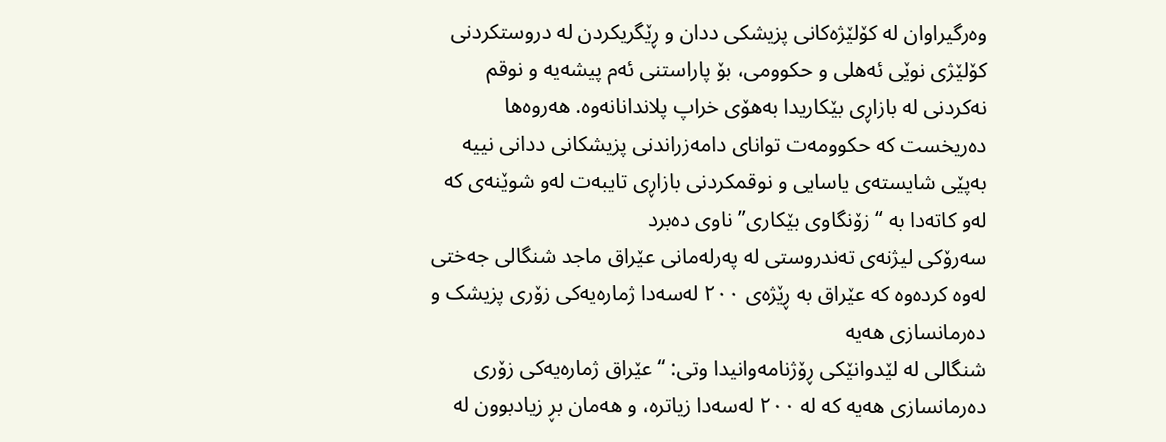وەرگیراوان لە کۆلێژەکانی پزیشکی ددان و ڕێگریکردن لە دروستکردنی کۆلێژی نوێی ئەھلی و حکوومی، بۆ پاراستنی ئەم پیشەیە و نوقم نەکردنی لە بازاڕی بێکاریدا بەھۆی خراپ پلاندانانەوە. ھەروەھا دەریخست کە حکوومەت توانای دامەزراندنی پزیشکانی ددانی نییە بەپێی شایستەی یاسایی و نوقمکردنی بازاڕی تایبەت لەو شوێنەی کە لەو کاتەدا بە “زۆنگاوی بێکاری” ناوی دەبرد
سەرۆکی لیژنەی تەندروستی لە پەرلەمانی عێراق ماجد شنگالی جەختی لەوە کردەوە کە عێراق بە ڕێژەی ٢٠٠ لەسەدا ژمارەیەکی زۆری پزیشک و دەرمانسازی ھەیە
شنگالی لە لێدوانێکی ڕۆژنامەوانیدا وتی: “عێراق ژمارەیەکی زۆری دەرمانسازی ھەیە کە لە ٢٠٠ لەسەدا زیاترە، و ھەمان بڕ زیادبوون لە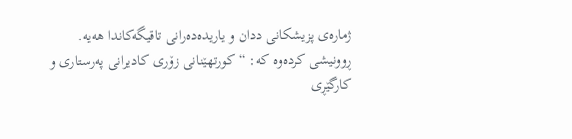ژمارەی پزیشکانی ددان و یاریدەدەرانی تاقیگەکاندا ھەیە.
ڕوونیشی کردەوە کە: “کورتهێنانی زۆری کادیرانی پەرستاری و کارگێڕی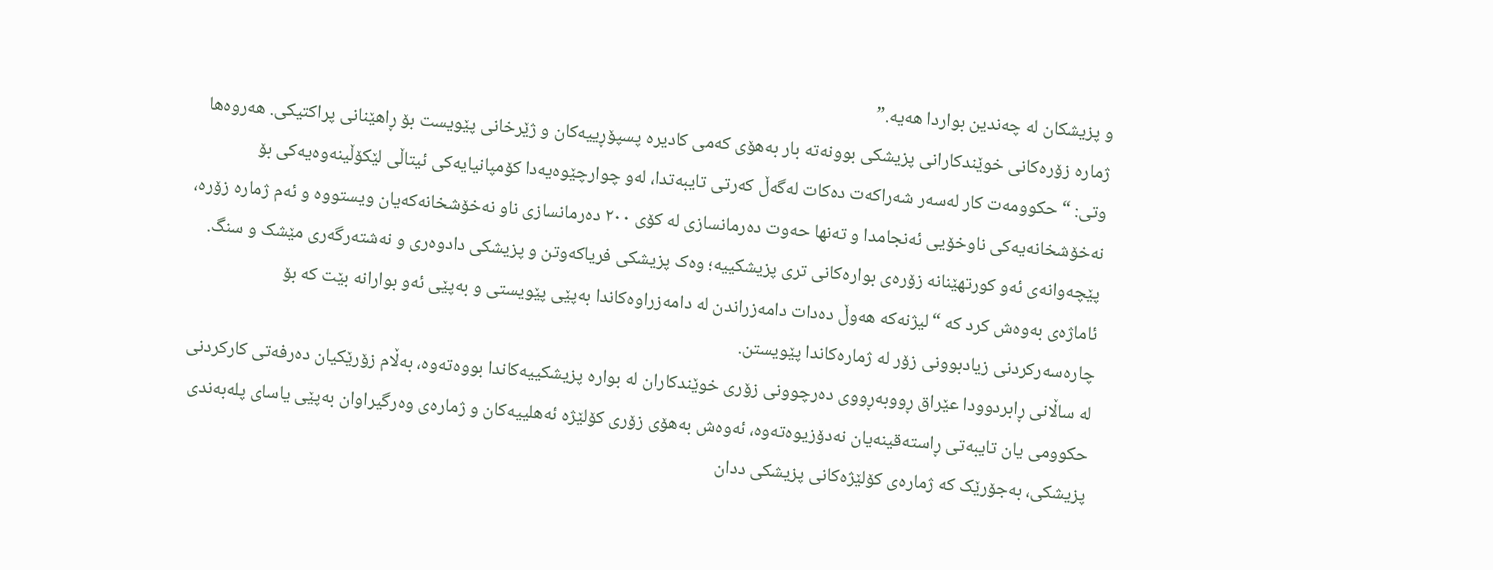و پزیشکان لە چەندین بواردا ھەیە.”
ژمارە زۆرەکانی خوێندکارانی پزیشکی بوونەتە بار بەھۆی کەمی کادیرە پسپۆڕییەکان و ژێرخانی پێویست بۆ ڕاھێنانی پراکتیکی. ھەروەھا وتی: “حکوومەت کار لەسەر شەراکەت دەکات لەگەڵ کەرتی تایبەتدا، لەو چوارچێوەیەدا کۆمپانیایەکی ئیتاڵی لێکۆڵینەوەیەکی بۆ نەخۆشخانەیەکی ناوخۆیی ئەنجامدا و تەنها حەوت دەرمانسازی لە کۆی ٢٠٠ دەرمانسازی ناو نەخۆشخانەکەیان ویستووە و ئەم ژمارە زۆرە، پێچەوانەی ئەو کورتهێنانە زۆرەی بوارەکانی تری پزیشکییە؛ وەک پزیشکی فریاکەوتن و پزیشکی دادوەری و نەشتەرگەری مێشک و سنگ.
ئاماژەی بەوەش کرد کە “لیژنەکە ھەوڵ دەدات دامەزراندن لە دامەزراوەکاندا بەپێی پێویستی و بەپێی ئەو بوارانە بێت کە بۆ چارەسەرکردنی زیادبوونی زۆر لە ژمارەکاندا پێویستن.
لە ساڵانی ڕابردوودا عێراق ڕووبەڕووی دەرچوونی زۆری خوێندکاران لە بوارە پزیشکییەکاندا بووەتەوە، بەڵام زۆرێکیان دەرفەتی کارکردنی حکوومی یان تایبەتی ڕاستەقینەیان نەدۆزیوەتەوە، ئەوەش بەھۆی زۆری کۆلێژە ئەھلییەکان و ژمارەی وەرگیراوان بەپێی یاسای پلەبەندی پزیشکی، بەجۆرێک کە ژمارەی کۆلێژەکانی پزیشکی ددان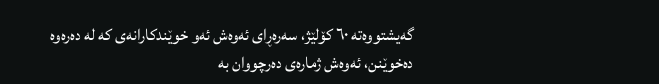گەیشتووەتە ٦٠ کۆلێژ، سەرەڕای ئەوەش ئەو خوێندکارانەی کە لە دەرەوە دەخوێنن، ئەوەش ژمارەی دەرچووان بە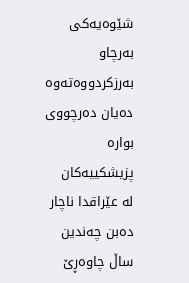شێوەیەکی بەرچاو بەرزکردووەتەوە
دەیان دەرچووی بوارە پزیشکییەکان لە عێراقدا ناچار دەبن چەندین ساڵ چاوەڕێ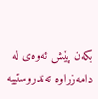بکەن پێش ئەوەی لە دامەزراوە تەندروستییە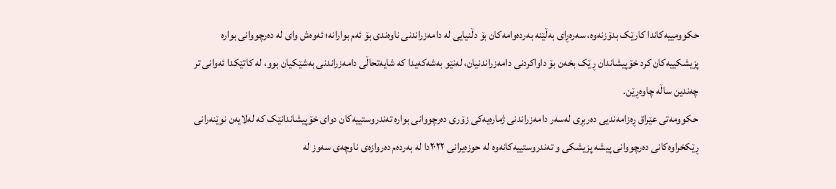حکوومییەکاندا کارێک بدۆزنەوە، سەرەڕای بەڵێنە بەردەوامەکان بۆ دڵنیایی لە دامەزراندنی ناوەندی بۆ ئەم بوارانە؛ ئەوەش وای لە دەرچووانی بوارە پزیشکییەکان کرد خۆپیشاندان ڕێک بخەن بۆ داواکردنی دامەزراندنیان، لەنێو بەشەکەیدا کە شایەتحاڵی دامەزراندنی بەشێکیان بوو، لە کاتێکدا ئەوانی تر چەندین ساڵە چاوەڕێن.
حکوومەتی عێراق ڕەزامەندیی دەربڕی لەسەر دامەزراندنی ژمارەیەکی زۆری دەرچووانی بوارە تەندروستییەکان دوای خۆپیشاندانێک کە لەلایەن نوێنەرانی ڕێکخراوەکانی دەرچووانی پیشە پزیشکی و تەندروستییەکانەوە لە حوزەیرانی ٢٠٢٢دا لە بەردەم دەروازەی ناوچەی سەوز لە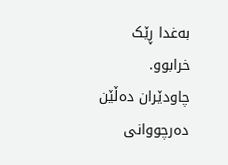بەغدا ڕێک خرابوو.
چاودێران دەڵێن دەرچووانی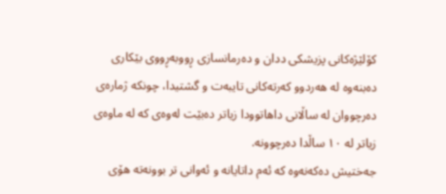کۆلێژەکانی پزیشکی ددان و دەرمانسازی ڕووبەڕووی بێکاری دەبنەوە لە ھەردوو کەرتەکانی تایبەت و گشتیدا، چونکە ژمارەی دەرچووان لە ساڵانی داھاتوودا زیاتر دەبێت لەوەی کە لە ماوەی زیاتر لە ١٠ ساڵدا دەرچوونە.
جەختیش دەکەنەوە کە ئەم داتایانە و ئەوانی تر بوونەتە ھۆی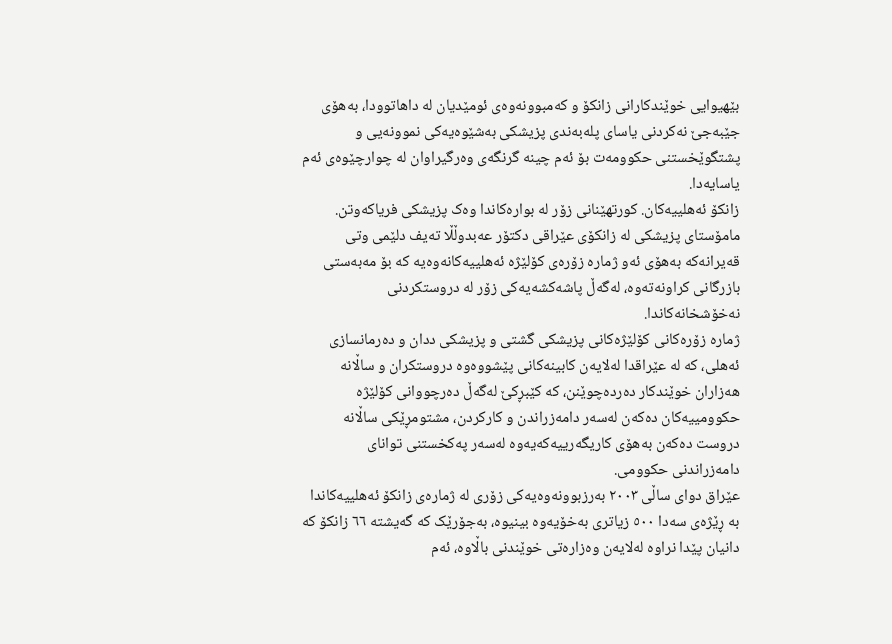بێهیوایی خوێندکارانی زانکۆ و کەمبوونەوەی ئومێدیان لە داھاتوودا، بەھۆی جێبەجێ نەکردنی یاسای پلەبەندی پزیشکی بەشێوەیەکی نموونەیی و پشتگوێخستنی حکوومەت بۆ ئەم چینە گرنگەی وەرگیراوان لە چوارچێوەی ئەم یاسایەدا.
زانکۆ ئەھلییەکان. کورتهێنانی زۆر لە بوارەکاندا وەک پزیشکی فریاکەوتن. مامۆستای پزیشکی لە زانکۆی عێراقی دکتۆر عەبدوڵڵا تەیف دلێمی وتی قەیرانەکە بەھۆی ئەو ژمارە زۆرەی کۆلێژە ئەھلییەکانەوەیە کە بۆ مەبەستی بازرگانی کراونەتەوە، لەگەڵ پاشەکشەیەکی زۆر لە دروستکردنی نەخۆشخانەکاندا.
ژمارە زۆرەکانی کۆلێژەکانی پزیشکی گشتی و پزیشکی ددان و دەرمانسازی ئەھلی، کە لە عێراقدا لەلایەن کابینەکانی پێشووەوە دروستکران و ساڵانە ھەزاران خوێندکار دەردەچوێنن، کە کێبڕکێ لەگەڵ دەرچووانی کۆلێژە حکوومییەکان دەکەن لەسەر دامەزراندن و کارکردن، مشتومڕێکی ساڵانە دروست دەکەن بەھۆی کاریگەرییەکەیەوە لەسەر پەکخستنی توانای دامەزراندنی حکوومی.
عێراق دوای ساڵی ٢٠٠٣ بەرزبوونەوەیەکی زۆری لە ژمارەی زانکۆ ئەھلییەکاندا بە ڕێژەی سەدا ٥٠٠ زیاتری بەخۆیەوە بینیوە، بەجۆرێک کە گەیشتە ٦٦ زانکۆ کە دانیان پێدا نراوە لەلایەن وەزارەتی خوێندنی باڵاوە، ئەم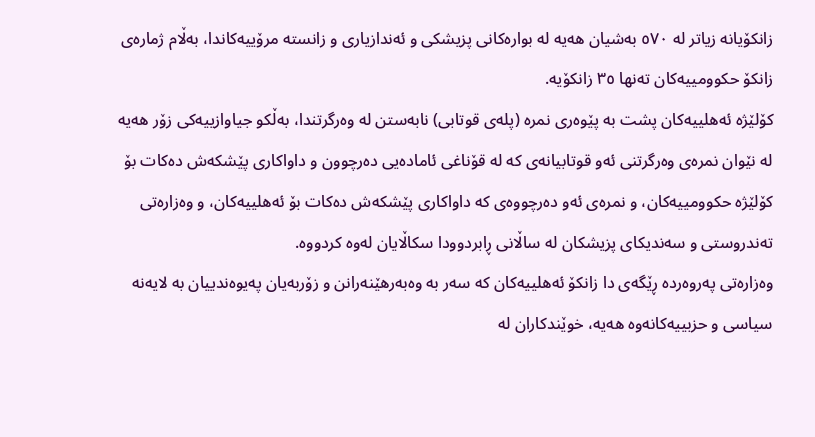زانکۆیانە زیاتر لە ٥٧٠ بەشیان ھەیە لە بوارەکانی پزیشکی و ئەندازیاری و زانستە مرۆییەکاندا، بەڵام ژمارەی زانکۆ حکوومییەکان تەنھا ٣٥ زانکۆیە.
کۆلێژە ئەھلییەکان پشت بە پێوەری نمرە (پلەی قوتابی) نابەستن لە وەرگرتندا، بەڵکو جیاوازییەکی زۆر ھەیە لە نێوان نمرەی وەرگرتنی ئەو قوتابیانەی کە لە قۆناغی ئامادەیی دەرچوون و داواکاری پێشکەش دەکات بۆ کۆلێژە حکوومییەکان، و نمرەی ئەو دەرچووەی کە داواکاری پێشکەش دەکات بۆ ئەھلییەکان، و وەزارەتی تەندروستی و سەندیکای پزیشکان لە ساڵانی ڕابردوودا سکاڵایان لەوە کردووە.
وەزارەتی پەروەردە ڕێگەی دا زانکۆ ئەھلییەکان کە سەر بە وەبەرهێنەرانن و زۆربەیان پەیوەندییان بە لایەنە سیاسی و حزبییەکانەوە ھەیە، خوێندکاران لە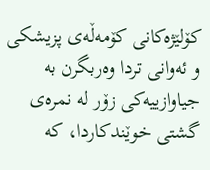کۆلێژەکانی کۆمەڵەی پزیشکی و ئەوانی تردا وەربگرن بە جیاوازییەکی زۆر لە نمرەی گشتی خوێندکاردا، کە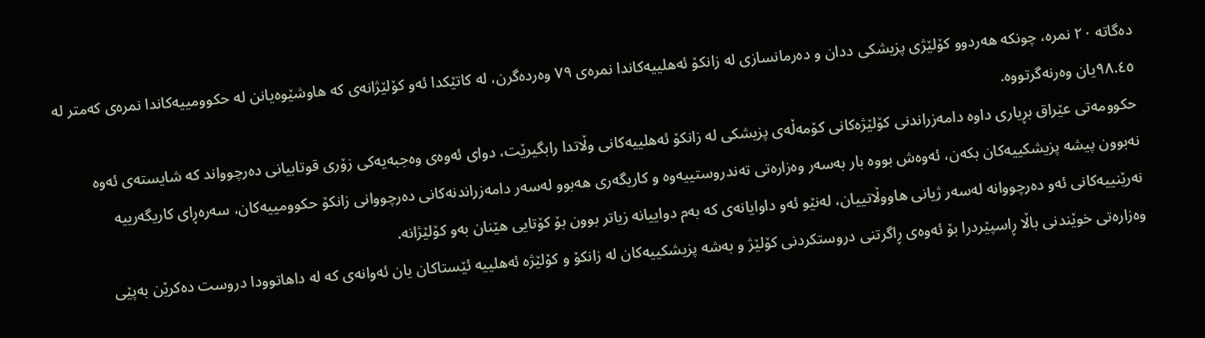دەگاتە ٢٠ نمرە، چونکە ھەردوو کۆلێژی پزیشکی ددان و دەرمانسازی لە زانکۆ ئەھلییەکاندا نمرەی ٧٩ وەردەگرن، لە کاتێکدا ئەو کۆلێژانەی کە ھاوشێوەیانن لە حکوومییەکاندا نمرەی کەمتر لە ٩٨.٤٥یان وەرنەگرتووە.
حکوومەتی عێراق بڕیاری داوە دامەزراندنی کۆلێژەکانی کۆمەڵەی پزیشکی لە زانکۆ ئەھلییەکانی وڵاتدا رابگیرێت، دوای ئەوەی وەجبەیەکی زۆری قوتابیانی دەرچوواند کە شایستەی ئەوە نەبوون پیشە پزیشکییەکان بکەن، ئەوەش بووە بار بەسەر وەزارەتی تەندروستییەوە و کاریگەری ھەبوو لەسەر دامەزراندنەکانی دەرچووانی زانکۆ حکوومییەکان، سەرەڕای کاریگەرییە نەرێنییەکانی ئەو دەرچووانە لەسەر ژیانی ھاووڵاتییان، لەنێو ئەو داوایانەی کە بەم دواییانە زیاتر بوون بۆ کۆتایی ھێنان بەو کۆلێژانە.
وەزارەتی خوێندنی باڵا ڕاسپێردرا بۆ ئەوەی ڕاگرتنی دروستکردنی کۆلێژ و بەشە پزیشکییەکان لە زانکۆ و کۆلێژە ئەھلییە ئێستاکان یان ئەوانەی کە لە داھاتوودا دروست دەکرێن بەپێی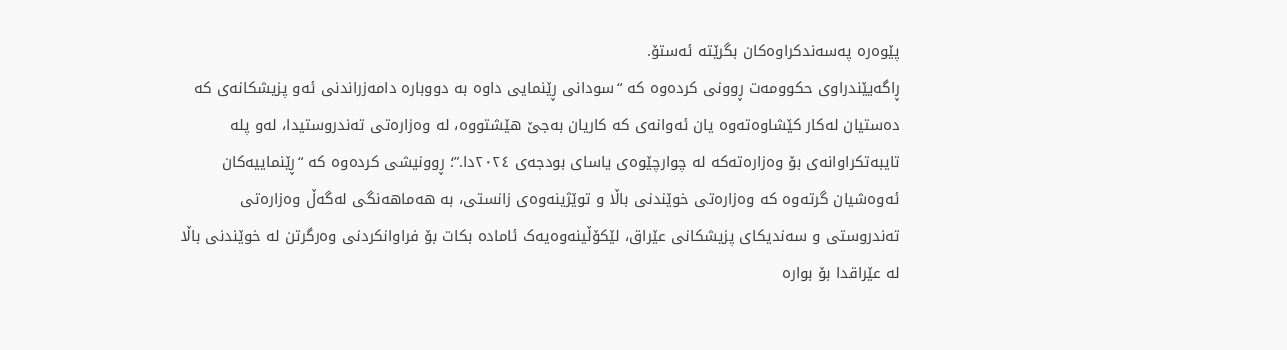پێوەرە پەسەندکراوەکان بگرێتە ئەستۆ.
ڕاگەیێندراوی حکوومەت ڕوونی کردەوە کە “سودانی ڕێنمایی داوە بە دووبارە دامەزراندنی ئەو پزیشکانەی کە دەستیان لەکار کێشاوەتەوە یان ئەوانەی کە کاریان بەجێ هێشتووە، لە وەزارەتی تەندروستیدا، لەو پلە تایبەتکراوانەی بۆ وەزارەتەکە لە چوارچێوەی یاسای بودجەی ٢٠٢٤دا.”؛ ڕوونیشی کردەوە کە “ڕێنماییەکان ئەوەشیان گرتەوە کە وەزارەتی خوێندنی باڵا و توێژینەوەی زانستی، بە ھەماھەنگی لەگەڵ وەزارەتی تەندروستی و سەندیکای پزیشکانی عێراق، لێکۆڵینەوەیەک ئامادە بکات بۆ فراوانکردنی وەرگرتن لە خوێندنی باڵا لە عێراقدا بۆ بوارە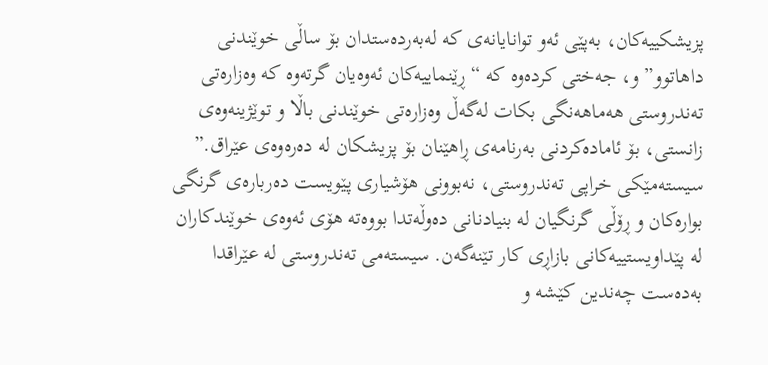پزیشکییەکان، بەپێی ئەو توانایانەی کە لەبەردەستدان بۆ ساڵی خوێندنی داھاتوو” و، جەختی کردەوە کە “ڕێنماییەکان ئەوەیان گرتەوە کە وەزارەتی تەندروستی ھەماھەنگی بکات لەگەڵ وەزارەتی خوێندنی باڵا و توێژینەوەی زانستی، بۆ ئامادەکردنی بەرنامەی ڕاھێنان بۆ پزیشکان لە دەرەوەی عێراق.”
سیستەمێکی خراپی تەندروستی، نەبوونی ھۆشیاری پێویست دەربارەی گرنگی بوارەکان و ڕۆڵی گرنگیان لە بنیادنانی دەوڵەتدا بووەتە ھۆی ئەوەی خوێندکاران لە پێداویستییەکانی بازاڕی کار تێنەگەن. سیستەمی تەندروستی لە عێراقدا بەدەست چەندین کێشە و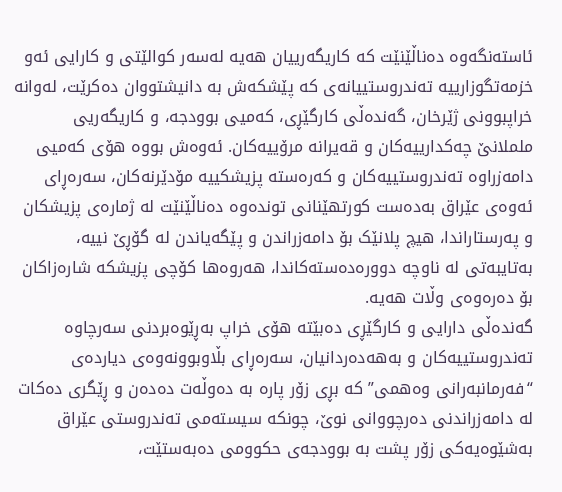ئاستەنگەوە دەناڵێنێت کە کاریگەرییان ھەیە لەسەر کوالێتی و کارایی ئەو خزمەتگوزارییە تەندروستییانەی کە پێشکەش بە دانیشتووان دەکرێت، لەوانە خراپبوونی ژێرخان، گەندەڵی کارگێڕی، کەمیی بوودجە، و کاریگەریی ململانێ چەکدارییەکان و قەیرانە مرۆییەکان. ئەوەش بووە ھۆی کەمیی دامەزراوە تەندروستییەکان و کەرەستە پزیشکییە مۆدێرنەکان، سەرەڕای ئەوەی عێراق بەدەست کورتهێنانی توندەوە دەناڵێنێت لە ژمارەی پزیشکان و پەرستاراندا، ھیچ پلانێک بۆ دامەزراندن و پێگەیاندن لە گۆڕێ نییە، بەتایبەتی لە ناوچە دوورەدەستەکاندا، ھەروەھا کۆچی پزیشکە شارەزاکان بۆ دەرەوەی وڵات هەیە.
گەندەڵی دارایی و کارگێڕی دەبێتە ھۆی خراپ بەڕێوەبردنی سەرچاوە تەندروستییەکان و بەھەدەردانیان، سەرەڕای بڵاوبوونەوەی دیاردەی “فەرمانبەرانی وەھمی” کە بڕی زۆر پارە بە دەوڵەت دەدەن و ڕێگری دەکات لە دامەزراندنی دەرچووانی نوێ، چونکە سیستەمی تەندروستی عێراق بەشێوەیەکی زۆر پشت بە بوودجەی حکوومی دەبەستێت،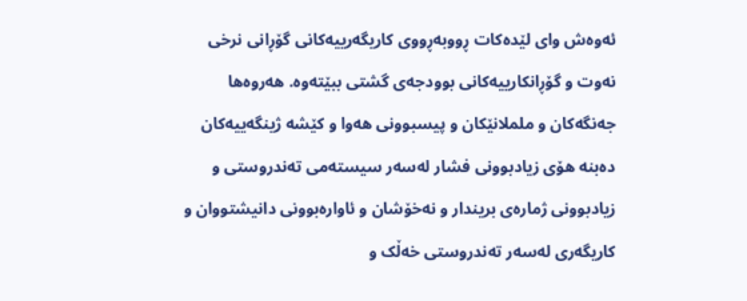ئەوەش وای لێدەکات ڕووبەڕووی کاریگەرییەکانی گۆڕانی نرخی نەوت و گۆڕانکارییەکانی بوودجەی گشتی ببێتەوە. ھەروەھا جەنگەکان و ململانێکان و پیسبوونی ھەوا و کێشە ژینگەییەکان دەبنە ھۆی زیادبوونی فشار لەسەر سیستەمی تەندروستی و زیادبوونی ژمارەی بریندار و نەخۆشان و ئاوارەبوونی دانیشتووان و کاریگەری لەسەر تەندروستی خەڵک و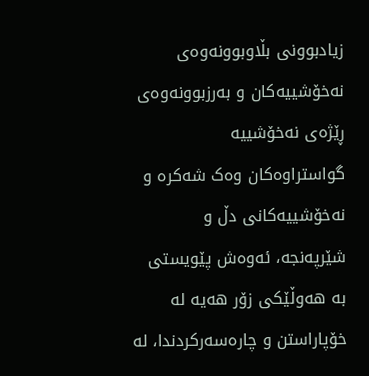زیادبوونی بڵاوبوونەوەی نەخۆشییەکان و بەرزبوونەوەی ڕێژەی نەخۆشییە گواستراوەکان وەک شەکرە و نەخۆشییەکانی دڵ و شێرپەنجە، ئەوەش پێویستی بە ھەوڵێکی زۆر ھەیە لە خۆپاراستن و چارەسەرکردندا، لە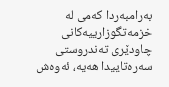بەرامبەردا کەمی لە خزمەتگوزارییەکانی چاودێری تەندروستی سەرەتاییدا ھەیە، ئەوەش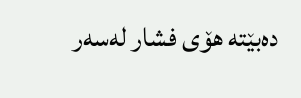دەبێتە ھۆی فشار لەسەر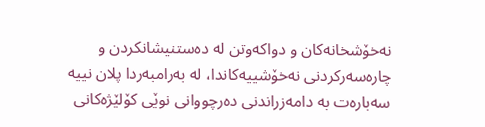نەخۆشخانەکان و دواکەوتن لە دەستنیشانکردن و چارەسەرکردنی نەخۆشییەکاندا، لە بەرامبەردا پلان نییە سەبارەت بە دامەزراندنی دەرچووانی نوێی کۆلێژەکانی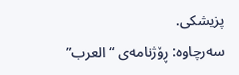پزیشکی.
سەرچاوە: ڕۆژنامەی “العرب”